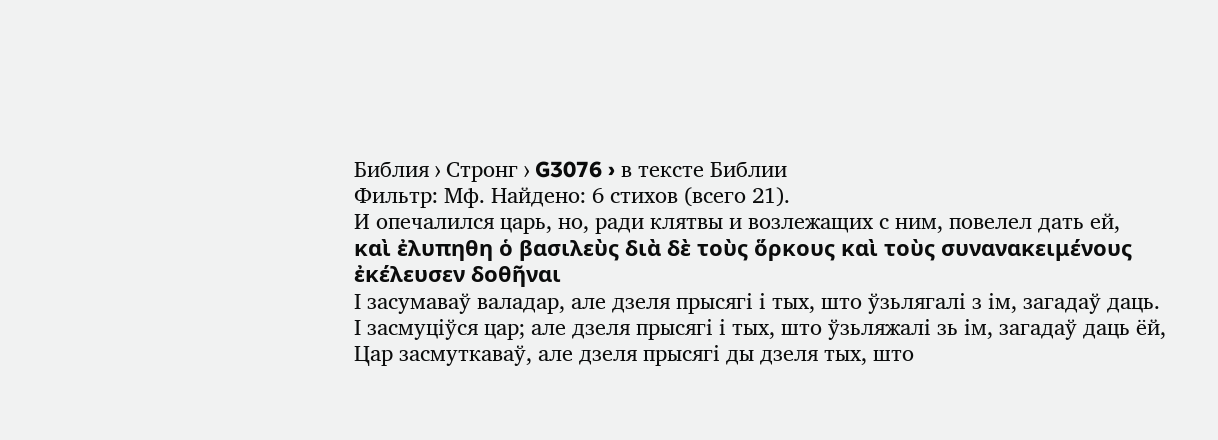Библия › Стронг › G3076 › в тексте Библии
Фильтр: Мф. Найдено: 6 стихов (всего 21).
И опечалился царь, но, ради клятвы и возлежащих с ним, повелел дать ей,
καὶ ἐλυπηθη ὁ βασιλεὺς διὰ δὲ τοὺς ὅρκους καὶ τοὺς συνανακειμένους ἐκέλευσεν δοθῆναι
І засумаваў валадар, але дзеля прысягі і тых, што ўзьлягалі з ім, загадаў даць.
І засмуціўся цар; але дзеля прысягі і тых, што ўзьляжалі зь ім, загадаў даць ёй,
Цар засмуткаваў, але дзеля прысягі ды дзеля тых, што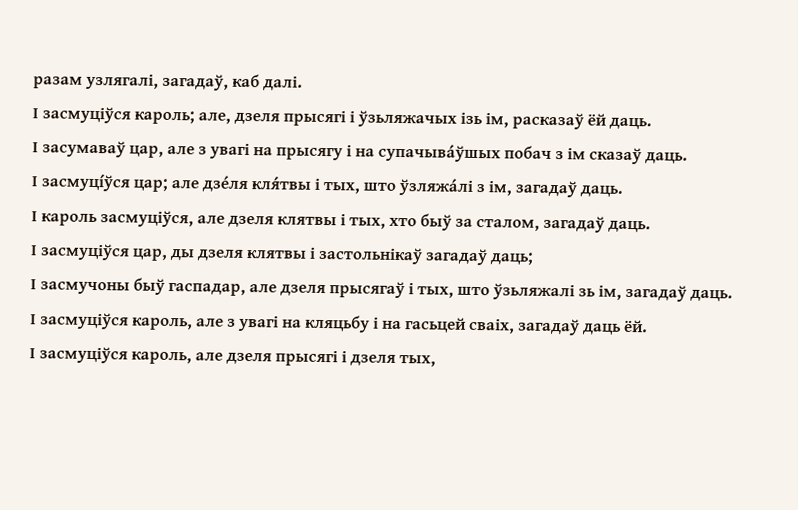разам узлягалі, загадаў, каб далі.
І засмуціўся кароль; але, дзеля прысягі і ўзьляжачых ізь ім, расказаў ёй даць.
І засумаваў цар, але з увагі на прысягу і на супачыва́ўшых побач з ім сказаў даць.
І засмуцíўся цар; але дзе́ля кля́твы і тых, што ўзляжа́лі з ім, загадаў даць.
І кароль засмуціўся, але дзеля клятвы і тых, хто быў за сталом, загадаў даць.
І засмуціўся цар, ды дзеля клятвы і застольнікаў загадаў даць;
І засмучоны быў гаспадар, але дзеля прысягаў і тых, што ўзьляжалі зь ім, загадаў даць.
І засмуціўся кароль, але з увагі на кляцьбу і на гасьцей сваіх, загадаў даць ёй.
І засмуціўся кароль, але дзеля прысягі і дзеля тых,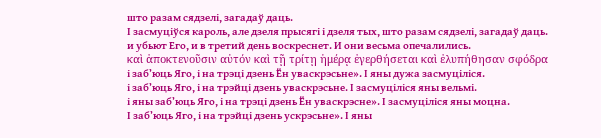што разам сядзелі, загадаў даць.
І засмуціўся кароль, але дзеля прысягі і дзеля тых, што разам сядзелі, загадаў даць.
и убьют Его, и в третий день воскреснет. И они весьма опечалились.
καὶ ἀποκτενοῦσιν αὐτόν καὶ τῇ τρίτῃ ἡμέρᾳ ἐγερθήσεται καὶ ἐλυπήθησαν σφόδρα
і заб’юць Яго, і на трэці дзень Ён уваскрэсьне». І яны дужа засмуціліся.
і заб’юць Яго, і на трэйці дзень уваскрэсьне. І засмуціліся яны вельмі.
і яны заб’юць Яго, і на трэці дзень Ён уваскрэсне». І засмуціліся яны моцна.
І заб’юць Яго, і на трэйці дзень ускрэсьне». І яны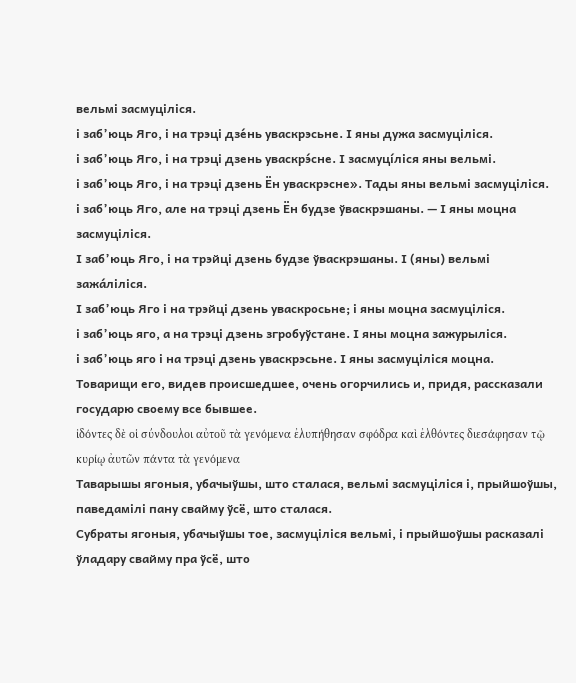вельмі засмуціліся.
і заб’юць Яго, і на трэці дзе́нь уваскрэсьне. І яны дужа засмуціліся.
і заб’юць Яго, і на трэці дзень уваскрэ́сне. І засмуцíліся яны вельмі.
і заб’юць Яго, і на трэці дзень Ён уваскрэсне». Тады яны вельмі засмуціліся.
і заб’юць Яго, але на трэці дзень Ён будзе ўваскрэшаны. — І яны моцна засмуціліся.
І заб’юць Яго, і на трэйці дзень будзе ўваскрэшаны. І (яны) вельмі зажа́ліліся.
І заб’юць Яго і на трэйці дзень уваскросьне; і яны моцна засмуціліся.
і заб’юць яго, а на трэці дзень згробуўстане. І яны моцна зажурыліся.
і заб’юць яго і на трэці дзень уваскрэсьне. І яны засмуціліся моцна.
Товарищи его, видев происшедшее, очень огорчились и, придя, рассказали государю своему все бывшее.
ἰδόντες δὲ οἱ σύνδουλοι αὐτοῦ τὰ γενόμενα ἐλυπήθησαν σφόδρα καὶ ἐλθόντες διεσάφησαν τῷ κυρίῳ ἀυτῶν πάντα τὰ γενόμενα
Таварышы ягоныя, убачыўшы, што сталася, вельмі засмуціліся і, прыйшоўшы, паведамілі пану свайму ўсё, што сталася.
Субраты ягоныя, убачыўшы тое, засмуціліся вельмі, і прыйшоўшы расказалі ўладару свайму пра ўсё, што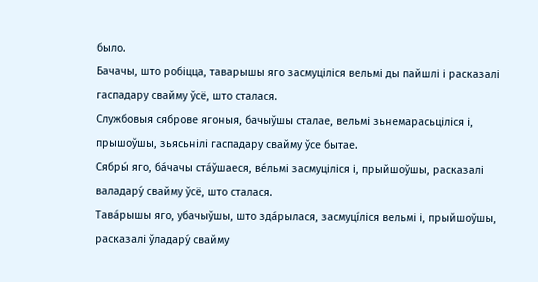было.
Бачачы, што робіцца, таварышы яго засмуціліся вельмі ды пайшлі і расказалі гаспадару свайму ўсё, што сталася.
Службовыя сяброве ягоныя, бачыўшы сталае, вельмі зьнемарасьціліся і, прышоўшы, зьясьнілі гаспадару свайму ўсе бытае.
Сябры́ яго, ба́чачы ста́ўшаеся, ве́льмі засмуціліся і, прыйшоўшы, расказалі валадару́ свайму ўсё, што сталася.
Тава́рышы яго, убачыўшы, што зда́рылася, засмуцíліся вельмі і, прыйшоўшы, расказалі ўладару́ свайму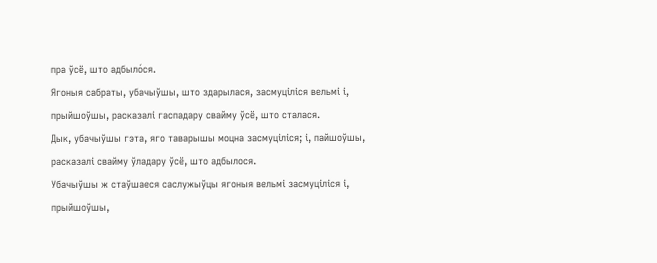пра ўсё, што адбыло́ся.
Ягоныя сабраты, убачыўшы, што здарылася, засмуціліся вельмі і, прыйшоўшы, расказалі гаспадару свайму ўсё, што сталася.
Дык, убачыўшы гэта, яго таварышы моцна засмуціліся; і, пайшоўшы, расказалі свайму ўладару ўсё, што адбылося.
Убачыўшы ж стаўшаеся саслужыўцы ягоныя вельмі засмуціліся і, прыйшоўшы,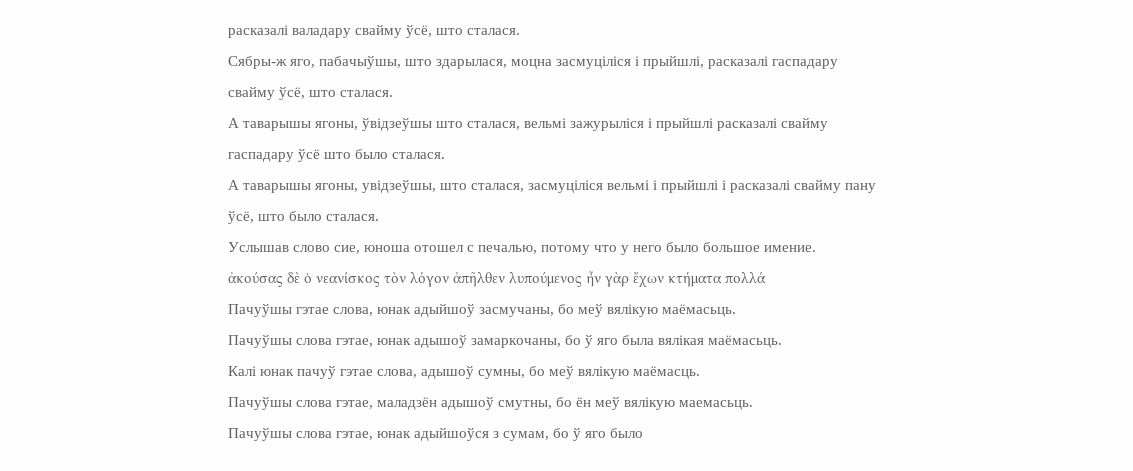расказалі валадару свайму ўсё, што сталася.
Сябры-ж яго, пабачыўшы, што здарылася, моцна засмуціліся і прыйшлі, расказалі гаспадару свайму ўсё, што сталася.
А таварышы ягоны, ўвідзеўшы што сталася, вельмі зажурыліся і прыйшлі расказалі свайму гаспадару ўсё што было сталася.
А таварышы ягоны, увідзеўшы, што сталася, засмуціліся вельмі і прыйшлі і расказалі свайму пану ўсё, што было сталася.
Услышав слово сие, юноша отошел с печалью, потому что у него было большое имение.
ἀκούσας δὲ ὁ νεανίσκος τὸν λόγον ἀπῆλθεν λυπούμενος ἦν γὰρ ἔχων κτήματα πολλά
Пачуўшы гэтае слова, юнак адыйшоў засмучаны, бо меў вялікую маёмасьць.
Пачуўшы слова гэтае, юнак адышоў замаркочаны, бо ў яго была вялікая маёмасьць.
Калі юнак пачуў гэтае слова, адышоў сумны, бо меў вялікую маёмасць.
Пачуўшы слова гэтае, маладзён адышоў смутны, бо ён меў вялікую маемасьць.
Пачуўшы слова гэтае, юнак адыйшоўся з сумам, бо ў яго было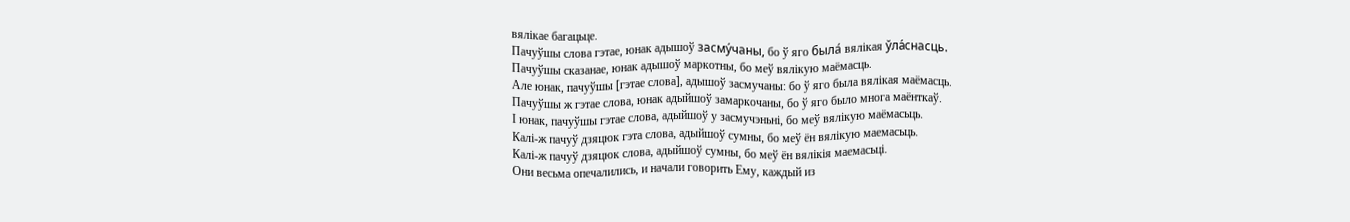вялікае багацьце.
Пачуўшы слова гэтае, юнак адышоў засму́чаны, бо ў яго была́ вялікая ўла́снасць.
Пачуўшы сказанае, юнак адышоў маркотны, бо меў вялікую маёмасць.
Але юнак, пачуўшы [гэтае слова], адышоў засмучаны: бо ў яго была вялікая маёмасць.
Пачуўшы ж гэтае слова, юнак адыйшоў замаркочаны, бо ў яго было многа маёнткаў.
І юнак, пачуўшы гэтае слова, адыйшоў у засмучэньні, бо меў вялікую маёмасьць.
Калі-ж пачуў дзяцюк гэта слова, адыйшоў сумны, бо меў ён вялікую маемасьць.
Калі-ж пачуў дзяцюк слова, адыйшоў сумны, бо меў ён вялікія маемасьці.
Они весьма опечалились, и начали говорить Ему, каждый из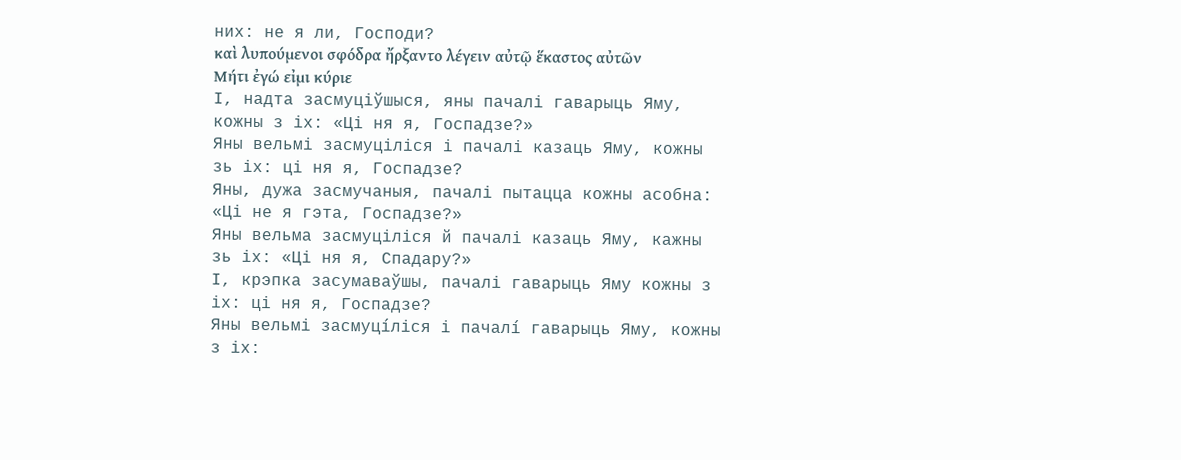них: не я ли, Господи?
καὶ λυπούμενοι σφόδρα ἤρξαντο λέγειν αὐτῷ ἕκαστος αὐτῶν Μήτι ἐγώ εἰμι κύριε
І, надта засмуціўшыся, яны пачалі гаварыць Яму, кожны з іх: «Ці ня я, Госпадзе?»
Яны вельмі засмуціліся і пачалі казаць Яму, кожны зь іх: ці ня я, Госпадзе?
Яны, дужа засмучаныя, пачалі пытацца кожны асобна: «Ці не я гэта, Госпадзе?»
Яны вельма засмуціліся й пачалі казаць Яму, кажны зь іх: «Ці ня я, Спадару?»
І, крэпка засумаваўшы, пачалі гаварыць Яму кожны з іх: ці ня я, Госпадзе?
Яны вельмі засмуцíліся і пачалí гаварыць Яму, кожны з іх: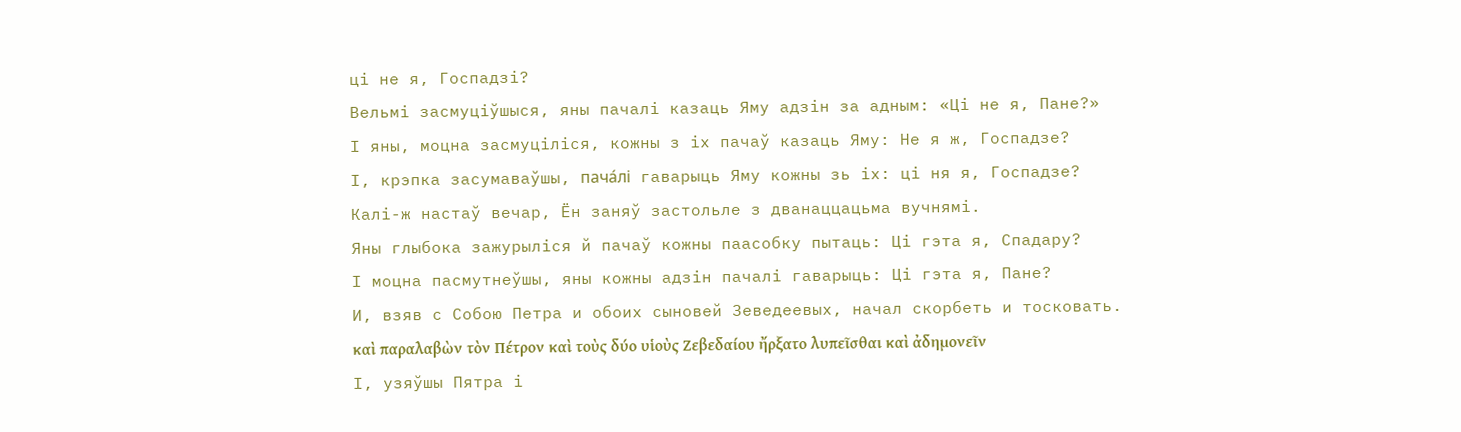ці не я, Госпадзі?
Вельмі засмуціўшыся, яны пачалі казаць Яму адзін за адным: «Ці не я, Пане?»
І яны, моцна засмуціліся, кожны з іх пачаў казаць Яму: Не я ж, Госпадзе?
І, крэпка засумаваўшы, пача́лі гаварыць Яму кожны зь іх: ці ня я, Госпадзе?
Калі-ж настаў вечар, Ён заняў застольле з дванаццацьма вучнямі.
Яны глыбока зажурыліся й пачаў кожны паасобку пытаць: Ці гэта я, Спадару?
І моцна пасмутнеўшы, яны кожны адзін пачалі гаварыць: Ці гэта я, Пане?
И, взяв с Собою Петра и обоих сыновей Зеведеевых, начал скорбеть и тосковать.
καὶ παραλαβὼν τὸν Πέτρον καὶ τοὺς δύο υἱοὺς Ζεβεδαίου ἤρξατο λυπεῖσθαι καὶ ἀδημονεῖν
І, узяўшы Пятра і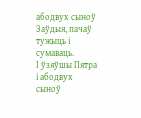абодвух сыноў Заўдыя, пачаў тужыць і сумаваць.
І ўзяўшы Пятра і абодвух сыноў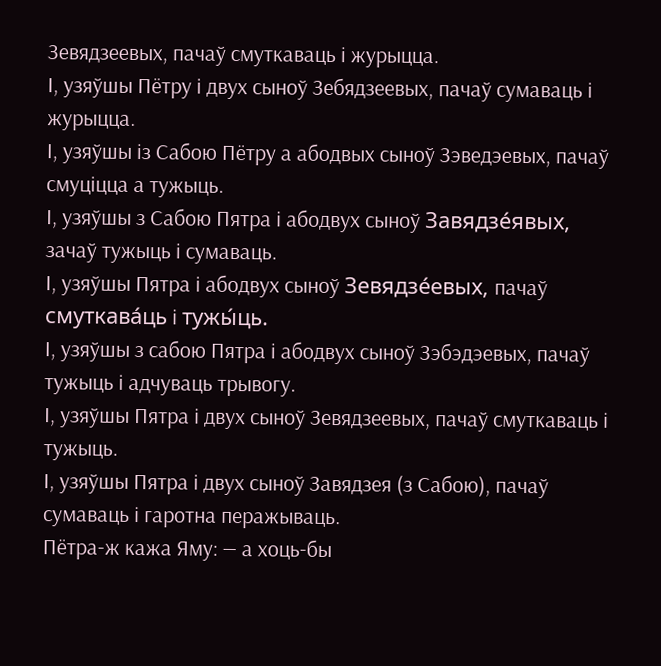Зевядзеевых, пачаў смуткаваць і журыцца.
І, узяўшы Пётру і двух сыноў Зебядзеевых, пачаў сумаваць і журыцца.
І, узяўшы із Сабою Пётру а абодвых сыноў Зэведэевых, пачаў смуціцца а тужыць.
І, узяўшы з Сабою Пятра і абодвух сыноў Завядзе́явых, зачаў тужыць і сумаваць.
І, узяўшы Пятра і абодвух сыноў Зевядзе́евых, пачаў смуткава́ць і тужы́ць.
І, узяўшы з сабою Пятра і абодвух сыноў Зэбэдэевых, пачаў тужыць і адчуваць трывогу.
І, узяўшы Пятра і двух сыноў Зевядзеевых, пачаў смуткаваць і тужыць.
І, узяўшы Пятра і двух сыноў Завядзея (з Сабою), пачаў сумаваць і гаротна перажываць.
Пётра-ж кажа Яму: — а хоць-бы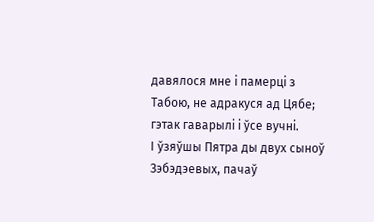давялося мне і памерці з Табою, не адракуся ад Цябе; гэтак гаварылі і ўсе вучні.
І ўзяўшы Пятра ды двух сыноў Зэбэдэевых, пачаў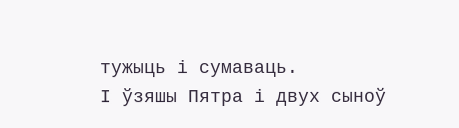тужыць і сумаваць.
І ўзяшы Пятра і двух сыноў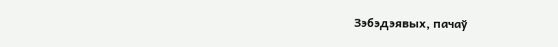Зэбэдэявых, пачаў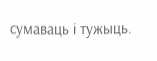сумаваць і тужыць.